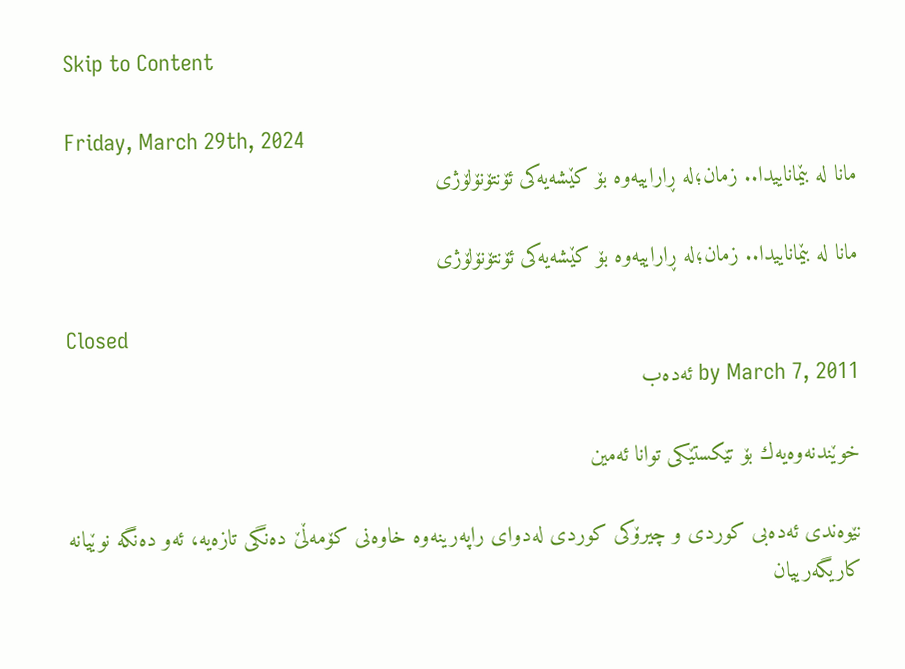Skip to Content

Friday, March 29th, 2024
مانا له‌ بێماناییدا.. زمان؛له‌ ڕاراییه‌وه‌ بۆ كێشه‌یه‌كی ئۆنتۆنۆلۆژی

مانا له‌ بێماناییدا.. زمان؛له‌ ڕاراییه‌وه‌ بۆ كێشه‌یه‌كی ئۆنتۆنۆلۆژی

Closed
by March 7, 2011 ئەدەب

خوێندنه‌وه‌یه‌ك بۆ تێكستێكی توانا ئه‌مین

نێوه‌ندی ئه‌ده‌بی كوردی و چیرۆكی كوردی له‌دوای راپه‌رینه‌وه‌ خاوه‌نی كۆمه‌ڵێ‌ ده‌نگی تازه‌یه‌، ئه‌و ده‌نگه‌ نوێیانه‌ كاریگه‌رییان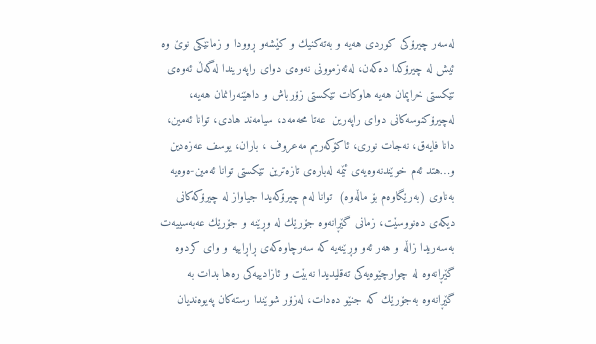له‌سه‌ر چیرۆكی كوردی هه‌یه‌ و به‌ته‌كنیك و كێشه‌و ڕوودا و زمانێكی نوێ وه‌ ئیش له‌ چیرۆكدا ده‌كه‌ن، له‌ئه‌زموونی نه‌وه‌ی دوای راپه‌ریندا له‌گه‌ڵ ئه‌وه‌ی تێكستی خراپمان هه‌یه‌ هاوكات تێكستی زۆرباش و داهێنه‌رانمان هه‌یه‌،  له‌چیرۆكنوسه‌كانی دوای راپه‌رین  عه‌تا محه‌مه‌د، سیامه‌ند هادی، توانا ئه‌مین، دانا فایه‌ق، نه‌جات نوری، ئاكۆكه‌ریم مه‌عروف ، باران، یوسف عه‌زه‌دین و…هتد ئه‌م خوێندنه‌وه‌یه‌ی ئێمه‌ له‌باره‌ی تازه‌ترین تێكستی توانا ئه‌مین-ه‌وه‌یه‌ به‌ناوی (به‌رێگاوه‌م بۆ ماڵه‌وه‌)  توانا له‌م چیرۆكه‌یدا جیاواز له‌ چیرۆكه‌كانی دیكه‌ی ده‌نووسێت، زمانی گێڕانه‌وه‌ جۆرێك له‌ وڕێنه‌ و جۆرێك عه‌به‌سییه‌ت به‌سه‌ریدا زاڵه‌ و هه‌ر ئه‌و وڕێنه‌یه‌ كه‌ سه‌رچاوه‌كه‌ی ڕاڕاییه‌ و وای كردوه‌ گێڕانه‌وه‌ له‌ چوارچێوه‌یه‌كی ته‌قلیدیدا نه‌بێت و ئازادییه‌كی ره‌ها بدات به‌ گێڕانه‌وه‌ به‌جۆرێك كه‌ جنێو ده‌دات، له‌زۆر شوێندا رسته‌كان په‌یوه‌ندیان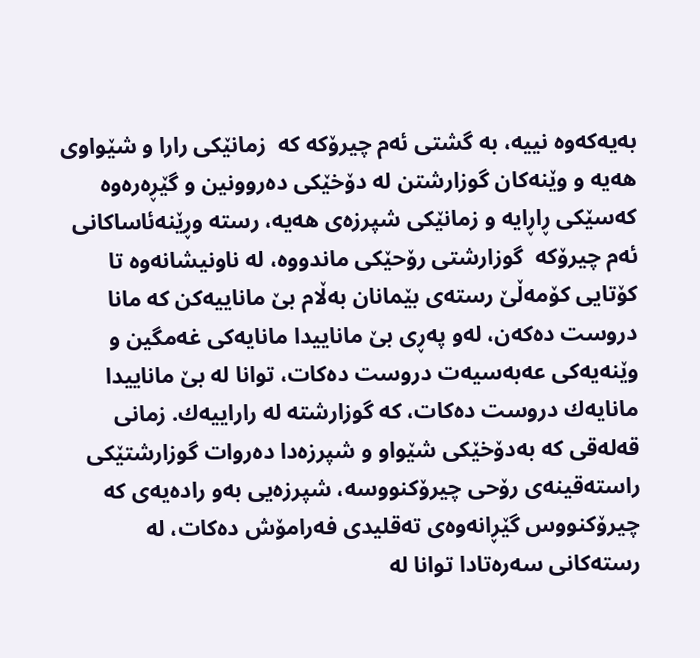به‌یه‌كه‌وه‌ نییه‌، به‌ گشتی ئه‌م چیرۆكه‌ كه‌  زمانێكی رارا و شێواوی هه‌یه‌ و وێنه‌كان گوزارشتن له‌ دۆخێكی ده‌روونین و گێڕه‌ره‌وه‌ كه‌سێكی ڕاڕایه‌ و زمانێكی شپرزه‌ی هه‌یه‌، رسته‌ وڕێنه‌ئاساكانی ئه‌م چیرۆكه‌  گوزارشتی رۆحێكی ماندووه‌، له‌ ناونیشانه‌وه‌ تا كۆتایی كۆمه‌ڵێ‌ رسته‌ی بێمانان به‌ڵام بێ‌ ماناییه‌كن كه‌ مانا دروست ده‌كه‌ن، له‌و په‌ڕی بێ‌ ماناییدا مانایه‌كی غه‌مگین و وێنه‌یه‌كی عه‌به‌سیه‌ت دروست ده‌كات، توانا له‌ بێ‌ ماناییدا مانایه‌ك دروست ده‌كات، كه‌ گوزارشته‌ له‌ راراییه‌ك. زمانی قه‌له‌قی كه‌ به‌دۆخێكی شێواو و شپرزه‌دا ده‌روات گوزارشتێكی راسته‌قینه‌ی رۆحی چیرۆكنووسه‌، شپرزه‌یی به‌و راده‌یه‌ی كه‌ چیرۆكنووس گێڕانه‌وه‌ی ته‌قلیدی فه‌رامۆش ده‌كات، له‌ رسته‌كانی سه‌ره‌تادا توانا له‌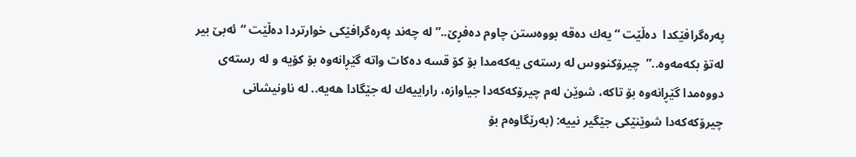په‌ره‌گرافێكدا  ده‌ڵێت “یه‌ك ده‌قه‌ بووه‌ستن چاوم ده‌فڕێ‌..” له‌ چه‌ند په‌ره‌گرافێكی خوارتردا ده‌ڵێت “ئه‌بێ‌ بیر له‌تۆ بكه‌مه‌وه‌..”  چیرۆكنووس له‌ رسته‌ی یه‌كه‌مدا بۆ كۆ قسه‌ ده‌كات واته‌ گێڕانه‌وه‌ بۆ كۆیه‌ و له‌ رسته‌ی دووه‌مدا گێڕانه‌وه‌ بۆ تاكه‌، شوێن له‌م چیرۆكه‌كه‌دا جیاوازه‌، راراییه‌ك له‌ جێگادا هه‌یه‌.. له‌ ناونیشانی چیرۆكه‌كه‌دا شوێنێكی جێگیر نییه‌: (به‌رێگاوه‌م بۆ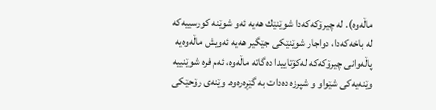ماڵه‌وه‌). له‌ چیرۆكه‌كه‌دا شوێنێك هه‌یه‌ ئه‌و شوێنه‌ كورسییه‌كه‌ له‌ باخه‌كه‌دا، دواجار شوێنێكی جێگیر هه‌یه‌ ئه‌ویش ماڵه‌وه‌یه‌ پاڵه‌وانی چیرۆكه‌كه‌ له‌كۆتاییدا ده‌گاته‌ ماڵه‌وه‌، ئه‌م فره‌ شوێنییه‌ وێنه‌یه‌كی شێواو و شپرزه‌ ده‌دات به‌ گێڕه‌ره‌وه‌. وێنه‌ی رۆحێكی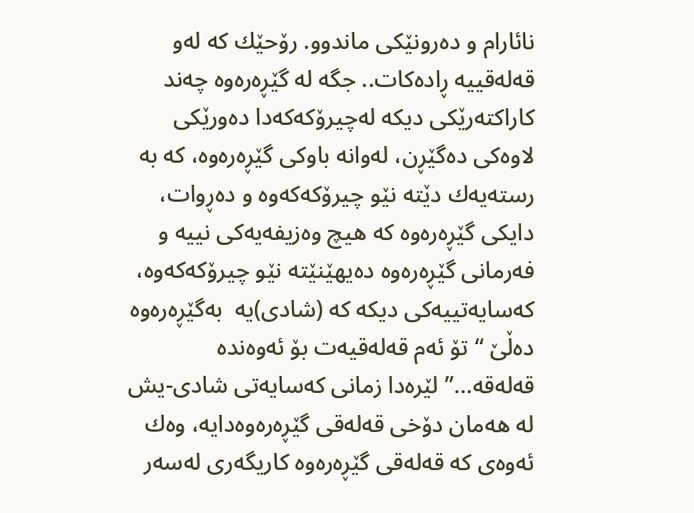نائارام و ده‌رونێكی ماندوو. رۆحێك كه‌ له‌و قه‌له‌قییه‌ ڕاده‌كات.. جگه‌ له‌ گێڕه‌ره‌وه‌ چه‌ند كاراكته‌رێكی دیكه‌ له‌چیرۆكه‌كه‌دا ده‌ورێكی لاوه‌كی ده‌گێڕن، له‌وانه‌ باوكی گێڕه‌ره‌وه‌، كه‌ به‌ رسته‌یه‌ك دێته‌ نێو چیرۆكه‌كه‌وه‌ و ده‌ڕوات، دایكی گێڕه‌ره‌وه‌ كه‌ هیچ وه‌زیفه‌یه‌كی نییه‌ و فه‌رمانی گێڕه‌ره‌وه‌ ده‌یهێنێته‌ نێو چیرۆكه‌كه‌وه‌، كه‌سایه‌تییه‌كی دیكه‌ كه‌ (شادی)یه‌  به‌گێڕه‌ره‌وه‌ ده‌ڵێ‌ “تۆ ئه‌م قه‌له‌قیه‌ت بۆ ئه‌وه‌نده‌ قه‌له‌قه‌…” لێره‌دا زمانی كه‌سایه‌تی شادی-یش له‌ هه‌مان دۆخی قه‌له‌قی گێڕه‌ره‌وه‌دایه‌، وه‌ك ئه‌وه‌ی كه‌ قه‌له‌قی گێڕه‌ره‌وه‌ كاریگه‌ری له‌سه‌ر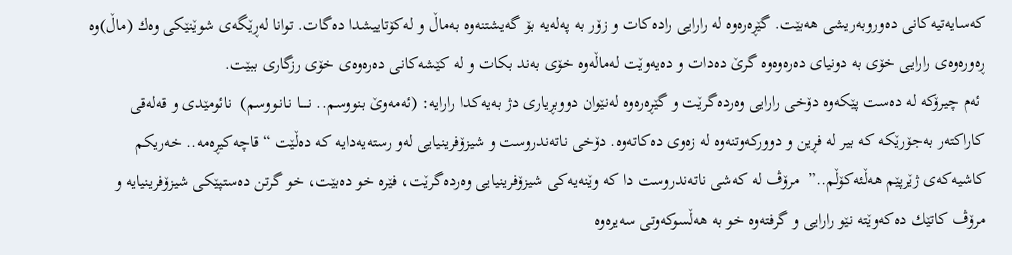كه‌سایه‌تیه‌كانی ده‌وروبه‌ریشی هه‌بێت. گێڕه‌ره‌وه‌ له‌ رارایی راده‌كات و زۆر به‌ په‌له‌یه‌ بۆ گه‌یشتنه‌وه‌ به‌ماڵ و له‌كۆتاییشدا ده‌گات. توانا له‌ڕێگه‌ی شوێنێكی وه‌ك (ماڵ)وه‌ ڕه‌وره‌وه‌ی رارایی خۆی به‌ دونیای ده‌ره‌وه‌وه‌ گرێ‌ ده‌دات و ده‌یه‌وێت له‌ماڵه‌وه‌ خۆی به‌ند بكات و له‌ كێشه‌كانی ده‌ره‌وه‌ی خۆی رزگاری ببێت.
 ئه‌م چیرۆكه‌ له‌ ده‌ست پێكه‌وه‌ دۆخی رارایی وه‌رده‌گرێت و گێڕه‌ره‌وه‌ له‌نێوان دووبڕیاری دژ به‌یه‌كدا رارایه‌: (ئه‌مه‌وێ‌ بنووسم.. نـــــا نـانـووسم)  نائومێدی و قه‌له‌قی كاراكته‌ر به‌جۆرێكه‌ كه‌ بیر له‌ فڕین و دووركه‌وتنه‌وه‌ له‌ زه‌وی ده‌كاته‌وه‌. دۆخی ناته‌ندروست و شیزۆفرینیایی له‌و رسته‌یه‌دایه‌ كه‌ ده‌ڵێت “قاچه‌كیڕه‌مه‌.. خه‌ریكم كاشیه‌كه‌ی ژێرپێم هه‌ڵئه‌كۆڵم..”  مرۆڤ له‌ كه‌شی ناته‌ندروست دا كه‌ وێنه‌یه‌كی شیزۆفرینیایی وه‌رده‌گرێت، فێره‌ خو ده‌بێت، خو گرتن ده‌ستپێكی شیزۆفرینیایه‌ و مرۆڤ كاتێك ده‌كه‌وێته‌ نێو رارایی و گرفته‌وه‌ خو به‌ هه‌ڵسوكه‌وتی سه‌یره‌وه‌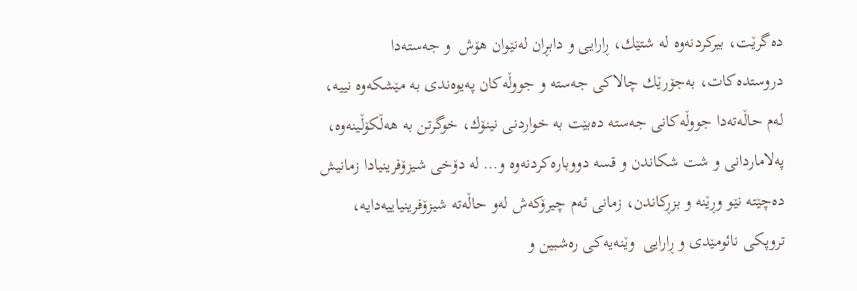ده‌گرێت، بیركردنه‌وه‌ له‌ شتێك، ڕارایی و دابڕان له‌نێوان هۆش  و جه‌سته‌دا دروستده‌كات، به‌جۆرێك چالاكی جه‌سته‌ و جووڵه‌كان په‌یوه‌ندی به‌ مێشكه‌وه‌ نییه‌، له‌م حاڵه‌ته‌دا جووڵه‌كانی جه‌سته‌ ده‌بێت به‌ خواردنی نینۆك، خوگرتن به‌ هه‌ڵكۆڵینه‌وه‌، په‌لاماردانی و شت شكاندن و قسه‌ دووباره‌كردنه‌وه‌ و… له‌ دۆخی شیزۆفرینیادا زمانیش ده‌چێته‌ نێو وڕێنه‌ و بزڕكاندن، زمانی ئه‌م چیرۆكه‌ش له‌و حاڵه‌ته‌ شیزۆفرینیاییه‌دایه‌، تروپكی نائومێدی و ڕارایی  وێنه‌یه‌كی ره‌شبین و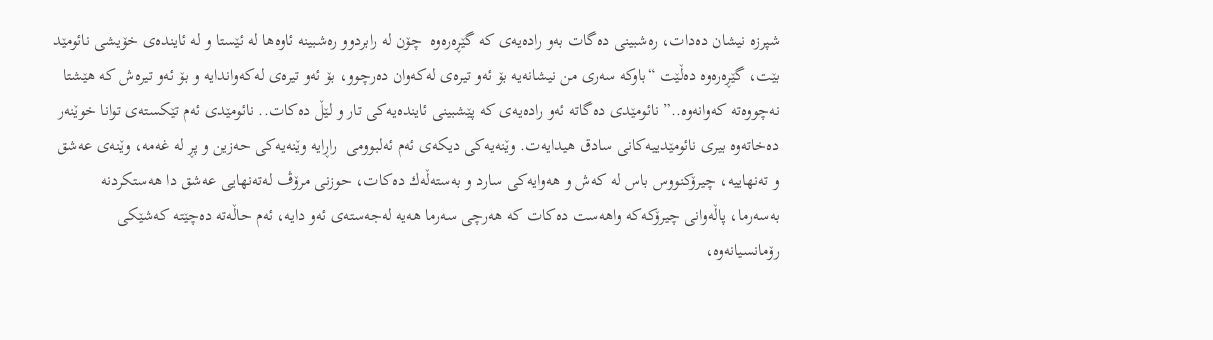شپرزه‌ نیشان ده‌دات، ره‌شبینی ده‌گات به‌و راده‌یه‌ی كه‌ گێڕه‌ره‌وه‌  چۆن له‌ رابردوو ره‌شبینه‌ ئاوه‌ها له‌ ئێستا و له‌ ئاینده‌ی خۆیشی نائومێد بێت، گێڕه‌ره‌وه‌ ده‌ڵێت “باوكه‌ سه‌ری من نیشانه‌یه‌ بۆ ئه‌و تیره‌ی له‌كه‌وان ده‌رچوو، بۆ ئه‌و تیره‌ی له‌كه‌واندایه‌ و بۆ ئه‌و تیره‌ش كه‌ هێشتا نه‌چووه‌ته‌ كه‌وانه‌وه‌..” نائومێدی ده‌گاته‌ ئه‌و راده‌یه‌ی كه‌ پێشبینی ئاینده‌یه‌كی تار و لێڵ ده‌كات.. نائومێدی ئه‌م تێكسته‌ی توانا خوێنه‌ر ده‌خاته‌وه‌ بیری نائومێدییه‌كانی سادق هیدایه‌ت. وێنه‌یه‌كی دیكه‌ی ئه‌م ئه‌لبوومی  راڕایه‌ وێنه‌یه‌كی حه‌زین و پڕ له‌ غه‌مه‌، وێنه‌ی عه‌شق و ته‌نهاییه‌، چیرۆكنووس باس له‌ كه‌ش و هه‌وایه‌كی سارد و به‌سته‌ڵه‌ك ده‌كات، حوزنی مرۆڤ له‌ته‌نهایی عه‌شق دا هه‌ستكردنه‌ به‌سه‌رما، پاڵه‌وانی چیرۆكه‌كه‌ واهه‌ست ده‌كات كه‌ هه‌رچی سه‌رما هه‌یه‌ له‌جه‌سته‌ی ئه‌و دایه‌، ئه‌م حاڵه‌ته‌ ده‌چێته‌ كه‌شێكی رۆمانسیانه‌وه‌،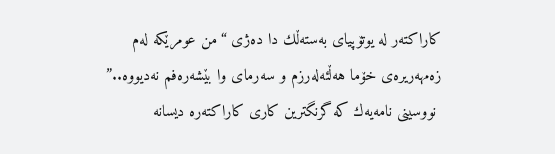كاراكته‌ر له‌ یوتۆپیای به‌سته‌ڵك دا ده‌ژی “من عومرێكه‌ له‌م زه‌مهه‌ریره‌ی خۆما هه‌ڵئه‌له‌رزم و سه‌رمای وا بێشه‌ره‌فم نه‌دیووه‌..”
 نووسینی نامه‌یه‌ك كه‌ گرنگترین كاری كاراكته‌ره‌ دیسانه‌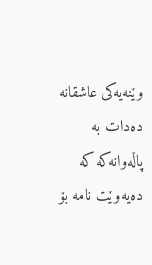وێنه‌یه‌كی عاشقانه‌ ده‌دات به‌ پاڵه‌وانه‌كه‌ كه‌ ده‌یه‌وێت نامه‌ بۆ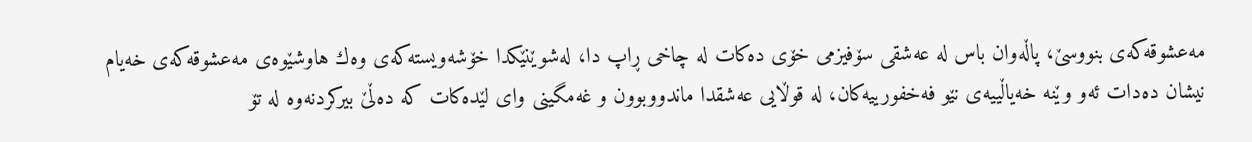مه‌عشوقه‌كه‌ی بنووسێ‌، پاڵه‌وان باس له‌ عه‌شقی سۆفیزمی خۆی ده‌كات له‌ چاخی ڕاپ دا، له‌شوێنێكدا خۆشه‌ویسته‌كه‌ی وه‌ك هاوشێوه‌ی مه‌عشوقه‌كه‌ی خه‌یام نیشان ده‌دات ئه‌و وێنه‌ خه‌یاڵییه‌ی نێو فه‌خفورییه‌كان، له‌ قوڵایی عه‌شقدا ماندووبوون و غه‌مگینی وای لێده‌كات كه‌ ده‌ڵێ‌ بیركردنه‌وه‌ له‌ تۆ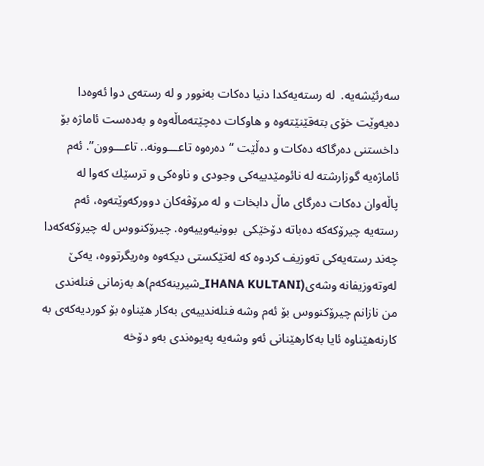سه‌رئێشه‌یه‌.  له‌ رسته‌یه‌كدا دنیا ده‌كات به‌نوور و له‌ رسته‌ی دوا ئه‌وه‌دا ده‌یه‌وێت خۆی بته‌قێنێته‌وه‌ و هاوكات ده‌چێته‌ماڵه‌وه‌ و به‌ده‌ست ئاماژه‌ بۆ داخستنی ده‌رگاكه‌ ده‌كات و ده‌ڵێت “ده‌ره‌وه‌ تاعـــوونه‌.. تاعـــوون”. ئه‌م ئاماژه‌یه‌ گوزارشته‌ له‌ نائومێدییه‌كی وجودی و ناوه‌كی و ترسێك كه‌وا له‌ پاڵه‌وان ده‌كات ده‌رگای ماڵ دابخات و له‌ مرۆڤه‌كان دووركه‌وێته‌وه‌، ئه‌م رسته‌یه‌ چیرۆكه‌كه‌ ده‌باته‌ دۆخێكی  بوونیه‌وییه‌وه‌. چیرۆكنووس له‌ چیرۆكه‌كه‌دا چه‌ند رسته‌یه‌كی ته‌وزیف كردوه‌ كه‌ له‌تێكستی دیكه‌وه‌ وه‌ریگرتووه‌، یه‌كێ‌ له‌وته‌وزیفانه‌ وشه‌ی(IHANA KULTANI_شیرینه‌كه‌م)ه‌ به‌زمانی فنله‌ندی من نازانم چیرۆكنووس بۆ ئه‌م وشه‌ فنله‌ندییه‌ی به‌كار هێناوه‌ بۆ كوردیه‌كه‌ی به‌ كارنه‌هێناوه‌ ئایا به‌كارهێنانی ئه‌و وشه‌یه‌ په‌یوه‌ندی به‌و دۆخه‌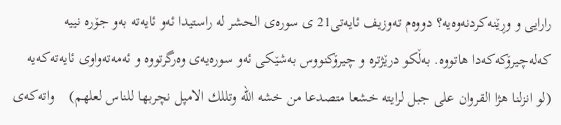رارایی و وڕێنه‌كردنه‌وه‌یه‌؟ دووه‌م ته‌وزیف ئایه‌تی21 ی سوره‌ی الحشر له‌ راستیدا ئه‌و ئایه‌ته‌ به‌و جۆره‌ نییه‌ كه‌له‌چیرۆكه‌كه‌دا هاتووه‌. به‌ڵكو درێژتره‌ و چیرۆكنووس به‌شێكی ئه‌و سوره‌یه‌ی وه‌رگرتووه‌ و ئه‌مه‌ته‌واوی ئایه‌ته‌كه‌یه‌  (لو انزلنا هژا القر‌وان علی جبل لرایته‌ خشعا متصدعا من خشه‌ الله‌ وتللك الامپل نچربها للناس لعلهم)    واته‌كه‌ی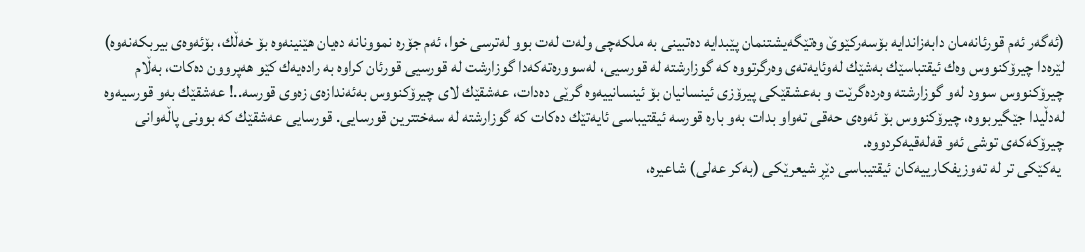(ئه‌گه‌ر ئه‌م قورئانه‌مان دابه‌زاندایه‌ بۆسه‌ركێوێ‌ وه‌تێگه‌یشتنمان پێبدایه‌ ده‌تبینی به‌ ملكه‌چی وله‌ت له‌ت بوو له‌ترسی خوا، ئه‌م جۆره‌ نموونانه‌ ده‌یان هێنینه‌وه‌ بۆ خه‌ڵك، بۆئه‌وه‌ی بیربكه‌نه‌وه‌)  لێره‌دا چیرۆكنووس وه‌ك ئیقتباسێك به‌شێك له‌وئایه‌ته‌ی وه‌رگرتووه‌ كه‌ گوزارشته‌ له‌ قورسیی، له‌سووره‌ته‌كه‌دا گوزارشت له‌ قورسیی قورئان كراوه‌ به‌ راده‌یه‌ك كێو هه‌پروون ده‌كات، به‌ڵام چیرۆكنووس سوود له‌و گوزارشته‌ وه‌رده‌گرێت و به‌عشقێكی پیرۆزی ئینسانیان بۆ ئینسانییه‌وه‌ گرێی ده‌دات، عه‌شقێك لای چیرۆكنووس به‌ئه‌ندازه‌ی زه‌وی قورسه‌..! عه‌شقێك به‌و قورسیه‌وه‌ له‌دڵیدا جێگیربووه‌، چیرۆكنووس بۆ ئه‌وه‌ی حه‌قی ته‌واو بدات به‌و باره‌ قورسه‌ ئیقتیباسی ئایه‌تێك ده‌كات كه‌ گوزارشته‌ له‌ سه‌ختترین قورسایی. قورسایی عه‌شقێك كه‌ بوونی پاڵه‌وانی چیرۆكه‌كه‌ی توشی ئه‌و قه‌له‌قیه‌كردووه‌.
 یه‌كێكی تر له‌ ته‌وزیفكارییه‌كان ئیقتیباسی دێڕ شیعرێكی (به‌كر عه‌لی) شاعیره‌،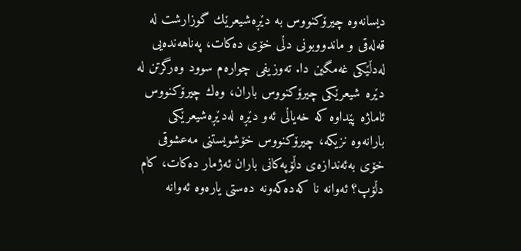دیسانه‌وه‌ چیرۆكنووس به‌ دێڕه‌شیعرێك گوزارشت له‌ قه‌له‌قی و ماندووبونی دڵی خۆی ده‌كات، په‌ناهه‌نده‌یی له‌دڵێكی غه‌مگین دا. ته‌وزیفی چواره‌م سوود وه‌رگرتن له‌ دێره‌ شیعرێكی چیرۆكنووس باران، وه‌ك چیرۆكنووس ئاماژه‌ پێداوه‌ كه‌ خه‌یاڵی ئه‌و دێڕه‌ له‌دێڕه‌شیعرێكی بارانه‌وه‌ نزیكه‌، چیرۆكنووس خۆشویستنی مه‌عشوقی خۆی به‌ئه‌ندازه‌ی دڵۆپه‌كانی باران ئه‌ژمار ده‌كات، كام دڵۆپ؟ ئه‌وانه‌ نا كه‌ده‌كه‌ونه‌ ده‌ستی یاره‌وه‌ ئه‌وانه‌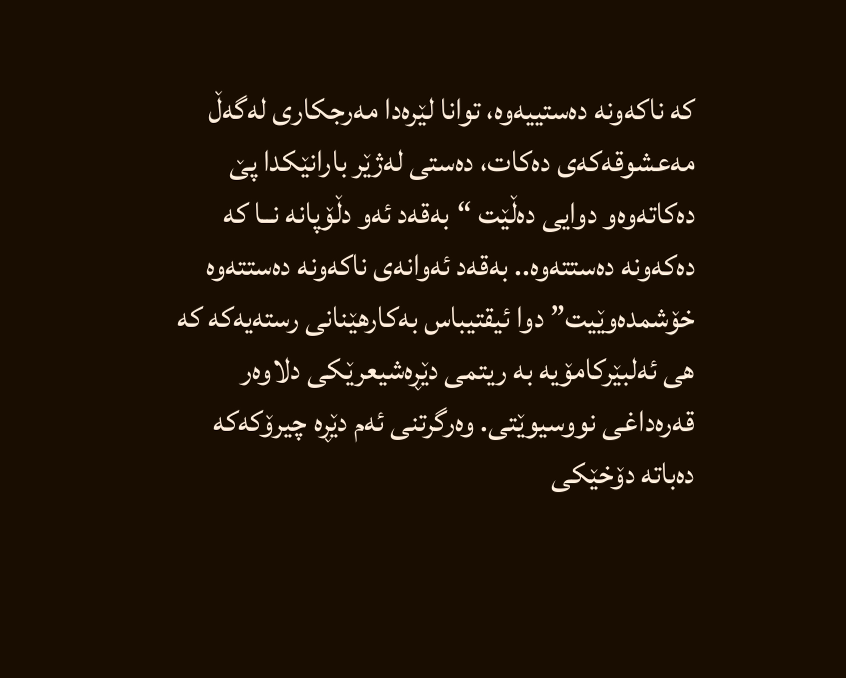كه‌ ناكه‌ونه‌ ده‌ستییه‌وه‌، توانا لێره‌دا مه‌رجكاری له‌گه‌ڵ مه‌عشوقه‌كه‌ی ده‌كات، ده‌ستی له‌ژێر بارانێكدا پێ ده‌كاته‌وه‌و دوایی ده‌ڵێت “به‌قه‌د ئه‌و دڵۆپانه‌ نــا كه‌ ده‌كه‌ونه‌ ده‌ستته‌وه‌.. به‌قه‌د ئه‌وانه‌ی ناكه‌ونه‌ ده‌ستته‌وه‌ خۆشمده‌وێیت” دوا ئیقتیباس به‌كارهێنانی رسته‌یه‌كه‌ كه‌ هی ئه‌لبێركامۆیه‌ به‌ ریتمی دێڕه‌شیعرێكی دلاوه‌ر قه‌ره‌داغی نووسیوێتی. وه‌رگرتنی ئه‌م دێڕه‌ چیرۆكه‌كه‌ ده‌باته‌ دۆخێكی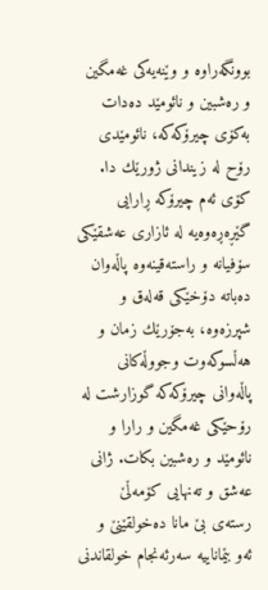بوونگه‌راوه‌ و وێنه‌یه‌كی غه‌مگین و ره‌شبین و نائومێد ده‌دات به‌كۆی چیرۆكه‌كه‌، نائومێدی رۆح له‌ زیندانی ژورێك دا. كۆی ئه‌م چیرۆكه‌ ڕارایی گێڕه‌ڕه‌وه‌یه‌ له‌ ئازاری عه‌شقێكی سۆفیانه‌ و راسته‌قینه‌وه‌ پاڵه‌وان ده‌باته‌ دۆخێكی قه‌له‌ق و شپرزه‌وه‌، به‌جۆرێك زمان و هه‌ڵسوكه‌وت وجووڵه‌كانی پاڵه‌وانی چیرۆكه‌كه‌ گوزارشت له‌ رۆحێكی غه‌مگین و رارا و نائومێد و ره‌شبین بكات. ژانی عه‌شق و ته‌نهایی كۆمه‌ڵێ‌ رسته‌ی بێ‌ مانا ده‌خولقێنێ‌ و ئه‌و بێماناییه‌ سه‌رئه‌نجام خولقاندنی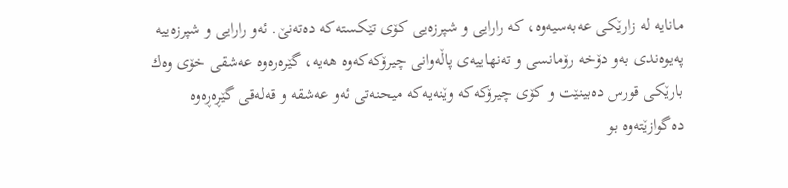مانایه‌ له‌ زارێكی عه‌به‌سیه‌وه‌، كه‌ رارایی و شپرزه‌یی كۆی تێكسته‌كه‌ ده‌ته‌نێ. ئه‌و رارایی و شپرزه‌ییه‌ په‌یوه‌ندی به‌و دۆخه‌ رۆمانسی و ته‌نهاییه‌ی پاڵه‌وانی چیرۆكه‌كه‌وه‌ هه‌یه‌، گێره‌ره‌وه‌ عه‌شقی خۆی وه‌ك بارێكی قورس ده‌بینێت و كۆی چیرۆكه‌كه‌ وێنه‌یه‌كه‌ میحنه‌تی ئه‌و عه‌شقه‌ و قه‌له‌قی گێڕه‌ڕه‌وه‌ ده‌گوازێته‌وه‌ بو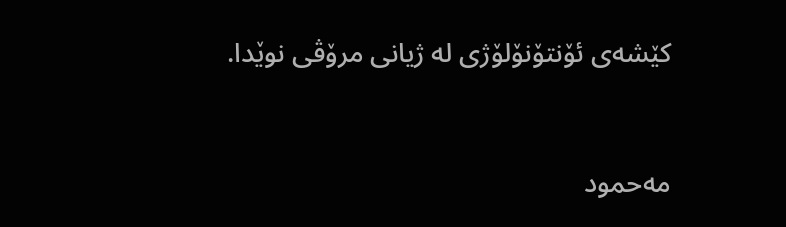كێشه‌ی ئۆنتۆنۆلۆژی له‌ ژیانی مرۆڤی نوێدا.


مه‌حمود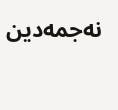نه‌جمه‌دین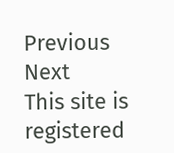Previous
Next
This site is registered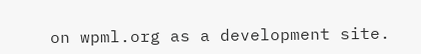on wpml.org as a development site.